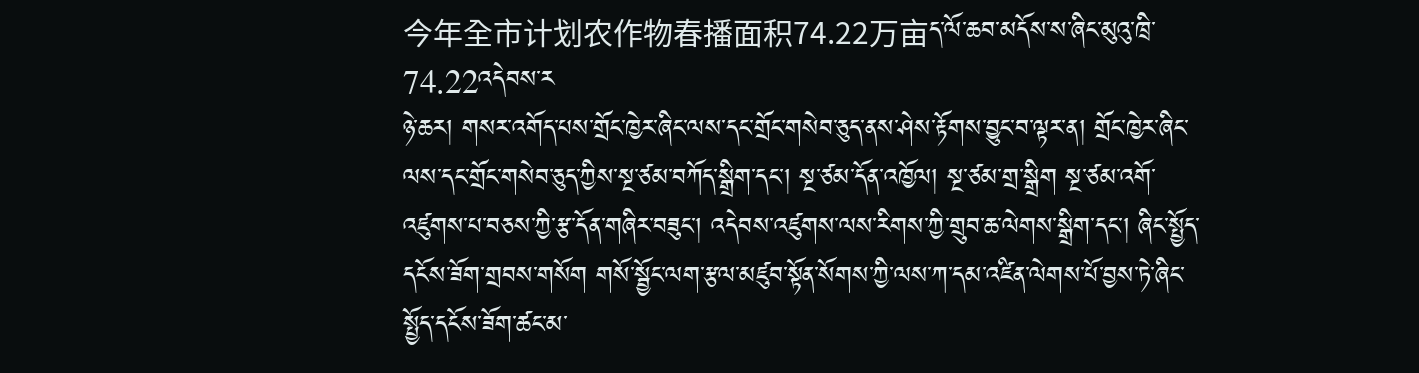今年全市计划农作物春播面积74.22万亩ད་ལོ་ཆབ་མདོས་ས་ཞིང་མུའུ་ཁྲི་74.22འདེབས་ར
ཉེ་ཆར། གསར་འགོད་པས་གྲོང་ཁྱེར་ཞིང་ལས་དང་གྲོང་གསེབ་ཅུད་ནས་ཤེས་རྟོགས་བྱུང་བ་ལྟར་ན། གྲོང་ཁྱེར་ཞིང་ལས་དང་གྲོང་གསེབ་ཅུད་ཀྱིས་སྔ་ཙམ་བཀོད་སྒྲིག་དང་། སྔ་ཙམ་དོན་འཁྱོལ། སྔ་ཙམ་གྲ་སྒྲིག སྔ་ཙམ་འགོ་འཛུགས་པ་བཅས་ཀྱི་རྩ་དོན་གཞིར་བཟུང་། འདེབས་འཛུགས་ལས་རིགས་ཀྱི་གྲུབ་ཆ་ལེགས་སྒྲིག་དང་། ཞིང་སྤྱོད་དངོས་ཟོག་གྲབས་གསོག གསོ་སྦྱོང་ལག་རྩལ་མཛུབ་སྟོན་སོགས་ཀྱི་ལས་ཀ་དམ་འཛིན་ལེགས་པོ་བྱས་ཏེ་ཞིང་སྤྱོད་དངོས་ཟོག་ཚང་མ་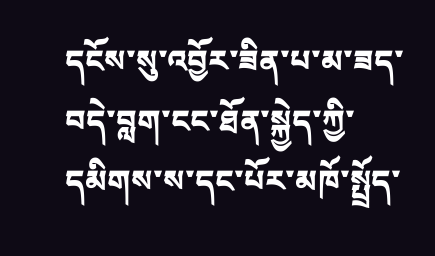དངོས་སུ་འབྱོར་ཟིན་པ་མ་ཟད་བདེ་བླག་ངང་ཐོན་སྐྱེད་ཀྱི་དམིགས་ས་དང་པོར་མཁོ་སྤྲོད་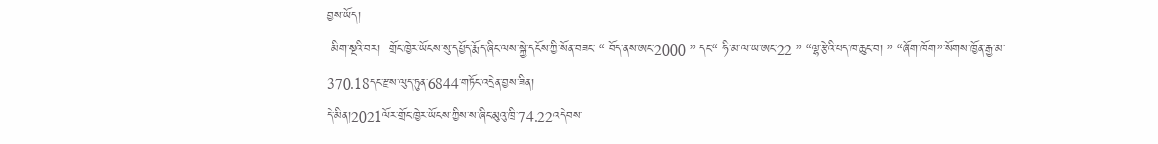བྱས་ཡོད།
 མིག་སྔའི་བར།  གྲོང་ཁྱེར་ཡོངས་སུ་དཔྱོད་རྨོད་ཞིང་ལས་སྐྱེ་དངོས་ཀྱི་སོན་བཟང་ “ བོད་ནས་ཨང་2000 ” དང་“ ཧི་མ་ལ་ཡ་ཨང་22 ” “ལྷ་རྩེའི་པད་ཁ་ཆུང་བ། ” “ཞོག་ཁོག”་སོགས་ཁྱོན་རྒྱ་མ་370.18དང་རྫས་ལུད་ཏུན་6844་གཏོང་འདྲེན་བྱས་ཟིན།
དེ་མིན།2021ལོར་གྲོང་ཁྱེར་ཡོངས་ཀྱིས་ས་ཞིང་མུའུ་ཁྲི་74.22འདེབས་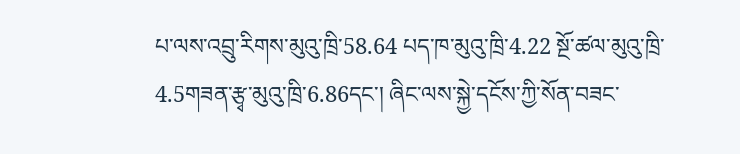པ་ལས་འབྲུ་རིགས་མུའུ་ཁྲི་58.64 པད་ཁ་མུའུ་ཁྲི་4.22 སྔོ་ཚལ་མུའུ་ཁྲི་4.5གཟན་རྩྭ་མུའུ་ཁྲི་6.86དང་། ཞིང་ལས་སྐྱེ་དངོས་ཀྱི་སོན་བཟང་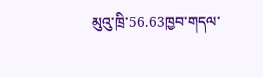མུའུ་ཁྲི་56.63ཁྱབ་གདལ་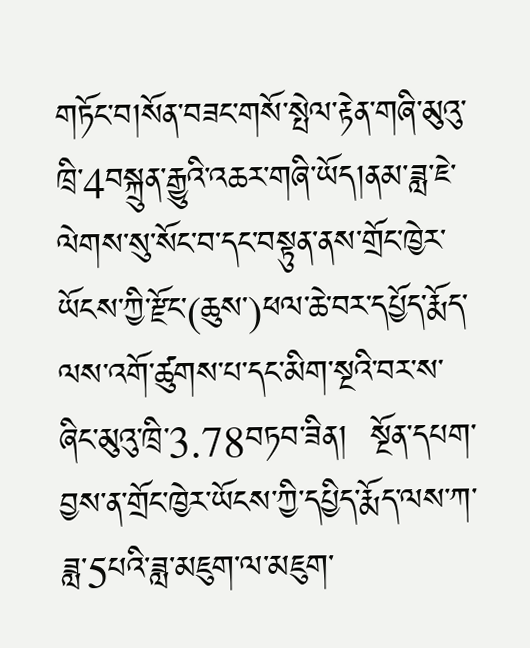གཏོང་བ།སོན་བཟང་གསོ་སྤེལ་རྟེན་གཞི་མུའུ་ཁྲི་4བསྐྲུན་རྒྱུའི་འཆར་གཞི་ཡོད།ནམ་ཟླ་ཇེ་ལེགས་སུ་སོང་བ་དང་བསྟུན་ནས་གྲོང་ཁྱེར་ཡོངས་ཀྱི་རྫོང་(ཆུས་)ཕལ་ཆེ་བར་དཔྱོད་རྨོད་ལས་འགོ་ཚུགས་པ་དང་མིག་སྔའི་བར་ས་ཞིང་མུའུ་ཁྲི་3.78བཏབ་ཟིན།  སྔོན་དཔག་བྱས་ན་གྲོང་ཁྱེར་ཡོངས་ཀྱི་དཔྱིད་རྨོད་ལས་ཀ་ཟླ་5པའི་ཟླ་མཇུག་ལ་མཇུག་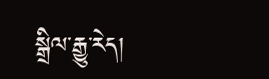སྒྲིལ་རྒྱུ་རེད།